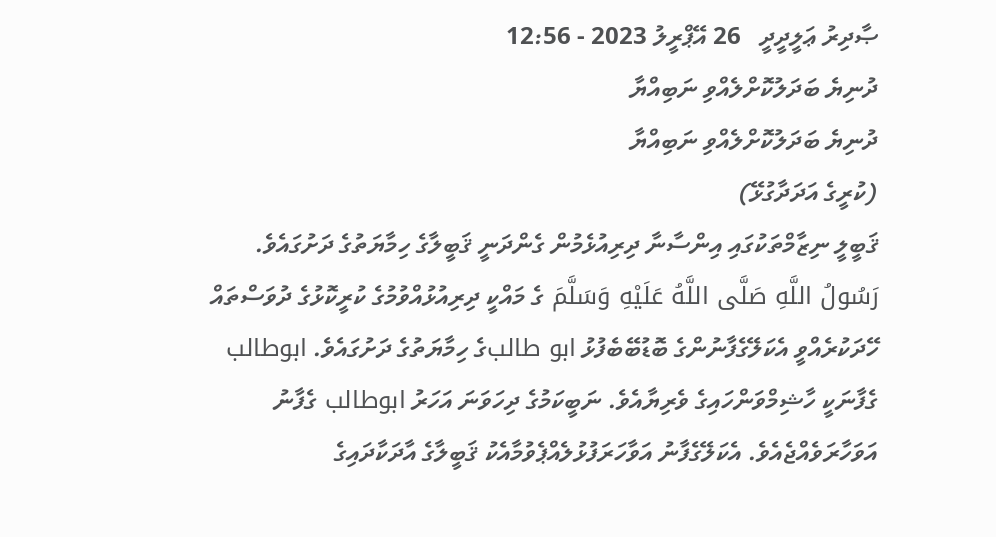ޞާދިރު ޢަލީދީދީ   26 އޭޕްރީލު 2023 - 12:56
ދުނިޔެ ބަދަލުކޮށްލެއްވި ނަބިއްޔާ
ދުނިޔެ ބަދަލުކޮށްލެއްވި ނަބިއްޔާ
(ކުރީގެ އަދަދާގުޅޭ)
ޤަބީލީ ނިޒާމްތަކުގައި އިންސާނާ ދިރިއުޅެމުން ގެންދަނީ ޤަބީލާގެ ހިމާޔަތުގެ ދަށުގައެވެ. رَسُولُ اللَّهِ صَلَّى اللَّهُ عَلَيْهِ وَسَلَّمَ ގެ މައްކީ ދިރިއުޅުއްވުމުގެ ކުރީކޮޅުގެ ދުވަސްތައް ހޭދަކުރެއްވީ އެކަލޭގެފާނުންގެ ބޮޑުބޭބެފުޅު ابو طالبގެ ހިމާޔަތުގެ ދަށުގައެވެ. ابوطالب ގެފާނަކީ ހާޝިމްވަންހައިގެ ވެރިޔާއެވެ. ނަބީކަމުގެ ދިހަވަނަ އަހަރު ابوطالب ގެފާނު އަވަހާރަވެއްޖެއެވެ. އެކަލޭގެފާނު އަވާހަރަފުޅުލެއްޕެވުމާއެކު ޤަބީލާގެ އާދަކާދައިގެ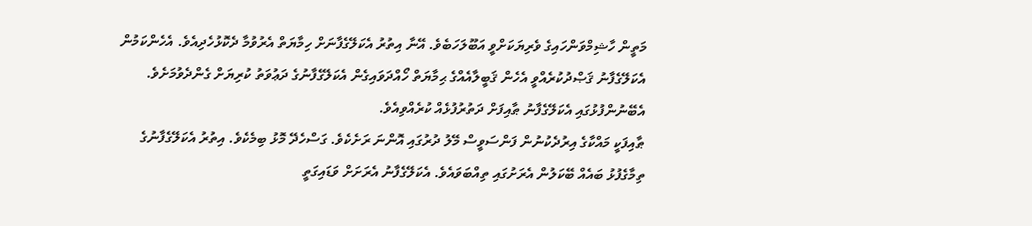މަތީން ހާޝިމްވަންހައިގެ ވެރިޔަކަށްވީ އަބޫލަހަބެވެ. އޭނާ އިތުރު އެކަލޭގެފާނަށް ހިމާޔަތް އެރުވުމާ ދެކޮޅުހެދިއެވެ. އެހެންކަމުން އެކަލޭގެފާނު ޤަޞްދުކުރެއްވީ އެހެން ޤަބީލާއެއްގެ ޙިމާޔަތް ހޯއްދަވައިގެން އެކަލޭގެފާނުގެ ދަޢުވަތު ކުރިޔަށް ގެންދެވުމަށެވެ. އެބޭނުންފުޅުގައި އެކަލޭގެފާނު ޠާއިފަށް ދަތުރުފުޅެއް ކުރެއްވިއެވެ.
ޠާއިފަކީ މައްކާގެ އިރުދެކުނުން ފަންސަވީސް މޭލު ދުރުގައި އޮންނަ ރަށެކެވެ. ގަސްހެދޭ މޮޅު ބިމެކެވެ. އިތުރު އެކަލޭގެފާނުގެ ތިމާގެފުޅު ބައެއް ބޭކަލުން އެރަށުގައި ތިއްބަވައެވެ. އެކަލޭގެފާނު އެރަށަށް ވަޑައިގަތީ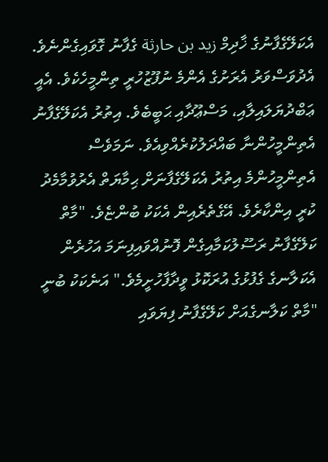އެކަލޭގެފާނުގެ ޚާދިމް زيد بن حارثة ގެފާނު ގޮވައިގެންނެވެ. އެދުވަސްވަރު އެރަށުގެ އެންމެ ނުފޫޒުހުރީ ތިންމީހެކެވެ. އެއީ ޢަބްދުޔަލައިލާއި، މަސްޢޫދާއި ޙަބީބެވެ. އިތުރު އެކަލޭގެފާނު އެތިންމީހުންނާ ބައްދަލުކުރެއްވިއެވެ. ނަމަވެސް އެތިންމީހުންމެ އިތުރު އެކަލޭގެފާނަށް ޙިމާޔަތް އެރުވުމާމެދު ކުރީ އިންކާރެވެ. އޭގެތެރެއިން އެކަކު ބުންޏެވެ. "މާތް ކަލޭގެފާނު ރަސޫލުކަމާއިގެން ފޮނުއްވައިފިނަމަ އަހުރެން އެކަލާނގެ ގެފުޅުގެ އުރަކޮޅު ވީދާފާހުށީމެވެ." އަނެކަކު ބުނީ "މާތް ކަލާނގެއަށް ކަލޭގެފާނު ފިޔަވައި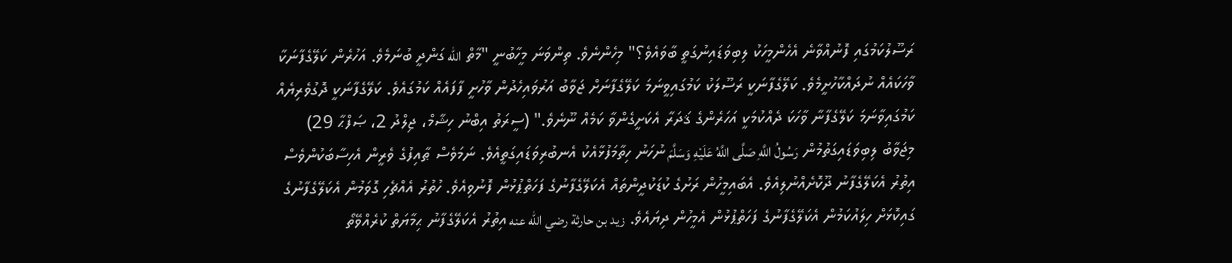ރަސޫލުކަމުގައި ފޮނުއްވާނެ އެހެންމީހަކު ލިބިވަޑައިނުގަތީ ބާވައެވެ؟" މިހެންނެވެ. ތިންވަނަ މީހާބުނީ "މާތް الله ގަންދީ ބުނަމެވެ. އަހުރެން ކަލޭގެފާނަކާ ވާހަކައެއް ނުދައްކާހުށީމެވެ. ކަލޭގެފާނަކީ ރަސޫލަކު ކަމުގައިވީނަމަ ކަލޭގެފާނަށް ޖަވާބު އަރުވައިހެދުން ވާހުށީ ފާފައެއް ކަމުގައެވެ. ކަލޭގެފާނަކީ ދޮގުވެރިޔެއް ކަމުގައިވާނަމަ ކަލޭގެފާނާ ވާހަކަ ދެއްކުމަކީ އަހަރެންގެ ޤަދަރާ އެކަށީގެންވާ ކަމެއް ނޫނެވެ." (ސީރަތު އިބްނު ހިޝާމް، ޖިލްދު 2، ޞަފްޙާ 29)
މިޖަވާބު ލިބިވަޑައިގަތުމުން رَسُولُ اللَّهِ صَلَّى اللَّهُ عَلَيْهِ وَسَلَّمَ ނުހަނު ހިތާމަފުޅާއެކު އެނބުރިވަޑައިގަތީއެވެ. ނަމަވެސް ޠާއިފުގެ ވެރީން އެހިސާބަކުންވެސް އިތުރު އެކަލޭގެފާނު ދޫކޮށެއްނުލިއެވެ. އެބައިމީހުން ރަށުގެ ކުޑަކުދީންތައް އެކަލޭގެފާނުގެ ފަހަތްޕުޅުން ފޮނުވިއެވެ. ހުތުރު އެއްޗެހި ގޮވަމުން އެކަލޭގެފާނުގެ ގައިކޮޅަށް ހިލައުކަމުން އެކަލޭގެފާނުގެ ފަހަތްޕުޅުން އެމީހުން ދިޔައެވެ. زيد بن حارثة رضي الله عنه އިތުރު އެކަލޭގެފާނު ޙިމާޔަތް ކުރެއްވޭތޯ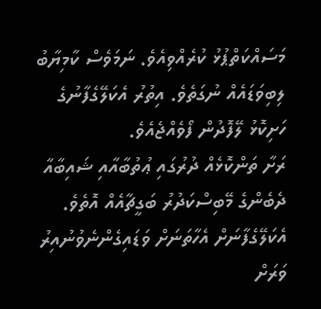މަސައްކަތްޕުޅު ކުރެއްވިއެވެ. ނަމަވެސް ކާމިޔާބު ލިބިވަޑައެއް ނުގަތެވެ. އިތުރު އެކަލޭގެފާނުގެ ހަށިކޮޅު ލޭފޮދުން ފޯވެއްޖެއެވެ.
ރަށާ ތަންކޮޅެއް ދުރުގައި ޢުތުބާއާއި ޝައިބާއާ ދެބެންގެ މޭބިސްކަދުރު ބަގީޗާއެއް އޮތެވެ. އެކަލޭގެފާނަށް އެހާތަނަށް ވަޑައިގެންނެވުނުއިރު ވަރަށް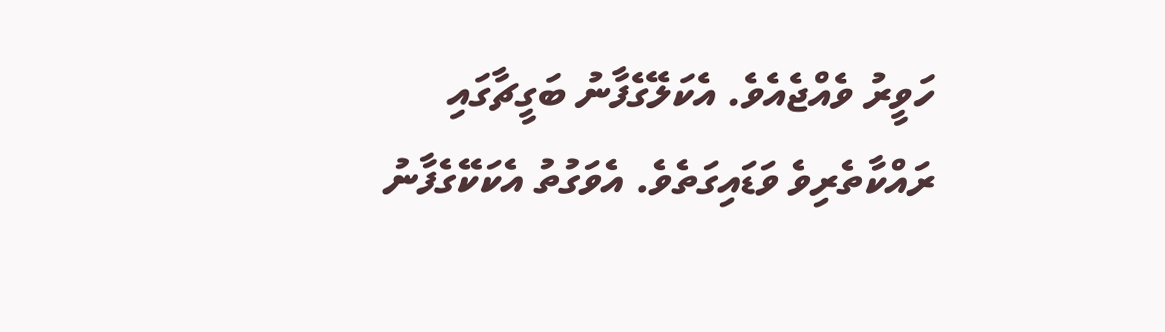ހަވީރު ވެއްޖެއެވެ. އެކަލޭގެފާނު ބަގީޗާގައި ރައްކާތެރިވެ ވަޑައިގަތެވެ. އެވަގުތު އެކަކޭގެފާނު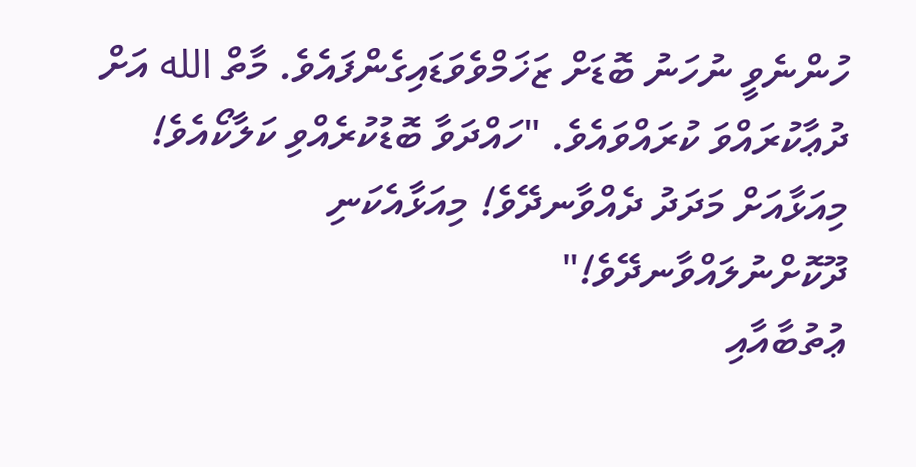ހުންނެވީ ނުހަނު ބޮޑަށް ޒަޚަމްވެވަޑައިގެންފައެވެ. މާތް الله އަށް ދުޢާކުރައްވަ ކުރައްވައެވެ. "ހައްދަވާ ބޮޑުކުރެއްވި ކަލާކޯއެވެ! މިއަޅާއަށް މަދަދު ދެއްވާނދޭވެ! މިއަޅާއެކަނި ދޫކޮށްނުލައްވާނދޭވެ!"
ޢުތުބާއާއި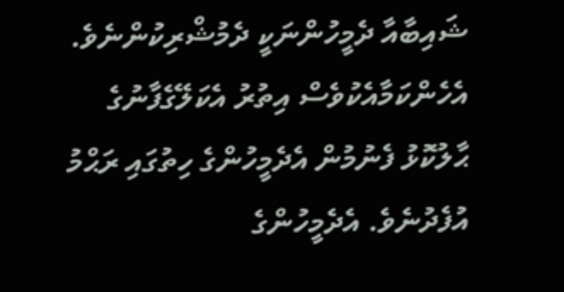ޝައިބާއާ ދެމީހުންނަކީ ދެމުޝްރިކުންނެވެ. އެހެންކަމާއެކުވެސް އިތުރު އެކަލޭގެފާނުގެ ޙާލުކޮޅު ފެނުމުން އެދެމީހުންގެ ހިތުގައި ރަޙްމު އުފެދުނެވެ. އެދެމީހުންގެ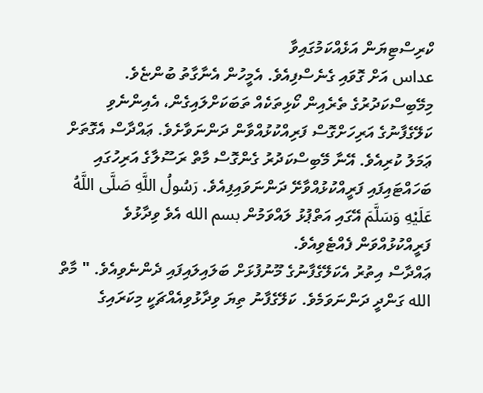ކްރިސްޓިޔަން އަޅެއްކަމުގައިވާ
عداس އަށް ގޮވައި ގެނެސްފިއެވެ. އެމީހުން އެނާގާތު ބުންޏެވެ. މިމޭބިސްކަދުރުގެ ތެރެއިން ކޯޅިތަކެއް ތަބަކަށްލައިގެން، އެއިންނެވި ކަލޭގެފާނުގެ އަރިހަށްގޮސް ފަރިއްކުޅުއްވާން ދަންނަވާށެވެ. ޢައްދާސް އެގޮތަށް ޢަމަލު ކުރިއެވެ. އޭނާ މޭބިސްކަދުރު ގެންގޮސް މާތް ރަސޫލާގެ އަރިހުގައި ބަހައްޓައިފައި ފަރީއްކުޅުއްވާށޭ ދަންނަވައިފިއެވެ. رَسُولُ اللَّهِ صَلَّى اللَّهُ عَلَيْهِ وَسَلَّمَ އޭގައި އަތްޕުޅު ލައްވަމުން بسم الله އެވެ ވިދާޅުވެ ފަރީއްކުޅުއްވަން ފެއްޓެވިއެވެ.
ޢައްދާސް އިތުރު އެކަލޭގެފާނުގެ މޫނުފުޅަށް ބަލައިލައިފައި ދެންނެވިއެވެ. " މާތް الله ގަންދީ ދަންނަވަމެވެ. ކަލޭގެފާނު ތިޔަ ވިދާޅުވިއެއްޗަކީ މިކަރައިގެ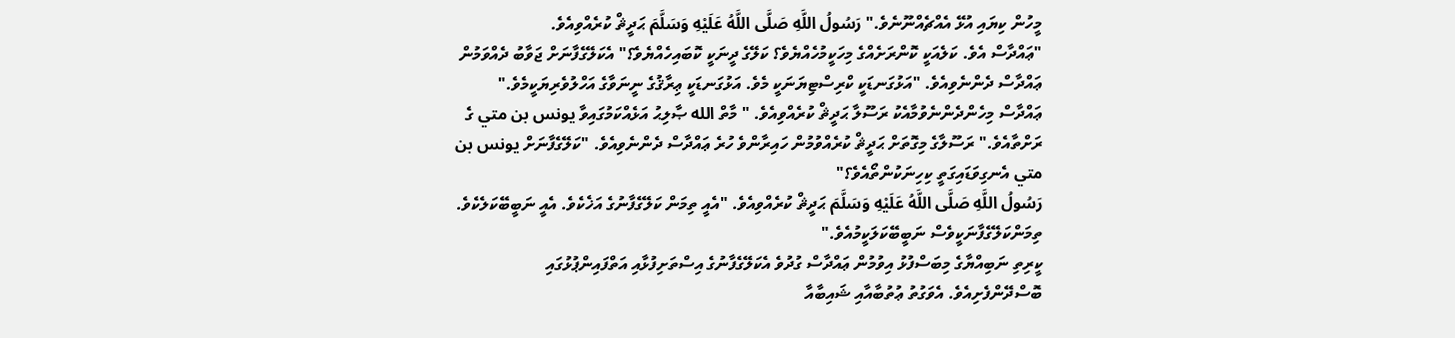މީހުން ކިޔައި އުޅޭ އެއްޗެއްނޫނެވެ." رَسُولُ اللَّهِ صَلَّى اللَّهُ عَلَيْهِ وَسَلَّمَ ޙަދީޘް ކުރެއްވިއެވެ.
"ޢައްދާސް އެވެ. ކަލެއަކީ ކޮންރަށެއްގެ މިހަކީމުހެއްޔެވެ؟ ކަލޭގެ ދީނަކީ ކޮބައިހެއްޔެވެ؟" އެކަލޭގެފާނަށް ޖަވާބު ދެއްވަމުން ޢައްދާސް ދެންނެވިއެވެ. "އަޅުގަނޑަކީ ކްރިސްޓިޔަނަކީ މެވެ. އަޅުގަނޑަކީ ޢިރާޤުގެ ނީނަވާގެ އަހްލުވެރިޔަކީމެވެ." ޢައްދާސް މިހެންދެންނެވުމާއެކު ރަސޫލާ ޙަދީޘް ކުރެއްވިއެވެ. " މާތް الله ޞާލިޙު އަޅެއްކަމުގައިވާ يونس بن متي ގެ ރަށްތާއެވެ." ރަސޫލާގެ މިގޮތަށް ޙަދީޘް ކުރެއްވުމުން ހައިރާންވެ ހުރެ ޢައްދާސް ދެންނެވިއެވެ. "ކަލޭގެފާނަށް يونس بن متي އެނގިވަޑައިގަތީ ކިހިނަކުންތޯއެވެ؟"
رَسُولُ اللَّهِ صَلَّى اللَّهُ عَلَيْهِ وَسَلَّمَ ޙަދީޘް ކުރެއްވިއެވެ. "އެއީ ތިމަން ކަލޭގެފާނުގެ އަޚެކެވެ. އެއީ ނަބީބޭކަލެކެވެ. ތިމަންކަލޭގެފާނަކީވެސް ނަބީބޭކަލަކީމުއެވެ."
ކީރިތި ނަބިއްޔާގެ މިބަސްފުޅު އިވުމުން ޢައްދާސް ގުދުވެ އެކަލޭގެފާނުގެ އިސްތަށިފުޅާއި އަތްފައިންޕުޅުގައި ބޮސްދޭންފެށިއެވެ. އެވަގުތު ޢުތުބާއާއި ޝައިބާއާ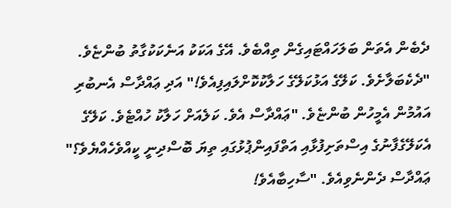ދެބެން އެތަން ބަލަހައްޓައިގެން ތިއްބެވެ. އޭގެ އަކަކު އަނެކަކުގާތު ބުންޏެވެ. "ދެކެބަލާށެވެ. ކަލޭގެ އަޅުކަލޭގެ ހަލާކުކޮށްލައިފިއެވެ!" އަދި ޢައްދާސް އެނބުރި އައުމުން އެމީހުން ބުންޏެވެ. "ޢައްދާސް އެވެ. ކަލެއަށް ހަލާކު ހުއްޓެވެ. ކަލޭގެ އެކަލޭގެފާނުގެ އިސްތަށިފުޅާއި އަތްފައިންޕުޅުގައި ތިޔަ ބޮސްދިނީ ކީއްވެހެއްޔެވެ؟" ޢައްދާސް ދެންނެވިއެވެ. "ސާހިބާއެވެ!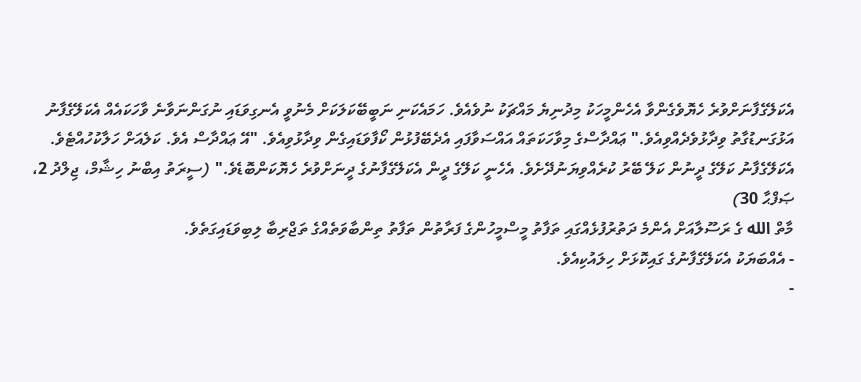އެކަލޭގެފާނަށްވުރެ ހެޔޮވެގެންވާ އެހެންމީހަކު މިދުނިޔެ މައްޗަކު ނުވެއެވެ. ހަމައެކަނި ނަބީބޭކަލަކަށް މެނުވީ އެނގިވަޑައި ނުގަންނަވާނެ ވާހަކައެއް އެކަލޭގެފާނު އަޅުގަނޑުގާތު ވިދާޅުވެދެއްވިއެވެ." ޢައްދާސްގެ މިވާހަކަތައް އައްސަވާފައި އެދެބޭފުޅުން ކޯފާވަޑައިގެން ވިދާޅުވިއެވެ. "އޭ ޢައްދާސް އެވެ. ކަލެއަށް ހަލާކުހުއްޓެވެ. އެކަލޭގެފާނު ކަލޭގެ ދީނުން ކަލޭ ބޭރު ކުރެއްވިޔަނުދޭށެވެ. އެހެނީ ކަލޭގެ ދީން އެކަލޭގެފާނުގެ ދީނަށްވުރެ ހެޔޮކަންބޮޑެވެ." (ސީރަތު އިބްނު ހިޝާމް، ޖިލްދު 2، ޞަފްޙާ 30)
މާތް الله ގެ ރަސޫލާއަށް އެންމެ ދަތުރުފުޅެއްގައި ތަފާތު މީސްމީހުންގެ ފަރާތުން ތަފާތު ތިންބާވަތެއްގެ ތަޖްރިބާ ލިބިވަޑައިގަތެވެ.
- އެއްބަޔަކު އެކަލޭގެފާނުގެ ގައިކޮޅަށް ހިލައުކިއެވެ.
-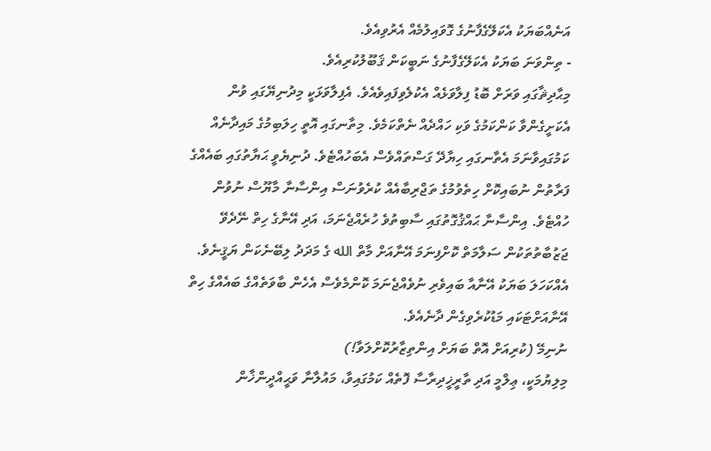އަނެއްބަޔަކު އެކަލޭގެފާނުގެ ގޮވައިލުމެއް އެރުވިއެވެ.
- ތިންވަނަ ބަޔަކު އެކަލޭގެފާނުގެ ނަބީކަން ޤަބޫލުކުރިއެވެ.
މިޙާދިޘާގައި ވަރަށް ބޮޑު ފިލާވަޅެއް އެކުލެވިފައިވެއެވެ. އެފިލާވަޅަކީ މިދުނިޔޭގައި ވުން އެކަށީގެންވާ ކަންކަމުގެ ވަކި ހައްދެއް ނެތްކަމެވެ. މިތާނގައި އޮތީ ހިލަބިމުގެ މައިދާނެއް ކަމުގައިވާނަމަ އެތާނގައި ހިޔާދޭ ގަސްތައްވެސް އެބަހުއްޓެވެ. ދުނިޔެވީ ޙަޔާތުގައި ބައެއްގެ ފަރާތުން ނުބައިކޮށް ހިތެވުމުގެ ތަޖްރިބާއެއް ކުރެވުނަސް އިންސާނާ މާޔޫސް ނުވުން ހުއްޓެވެ. އިންސާނާ ޙައްޤުގޮތުގައި ސާބިތުވެ ހުރެއްޖެނަމަ، އަދި އޭނާގެ ހިތް ނޭދެވޭ ޖަޒުބާތުތަކުން ސަލާމަތް ކޮށްފިނަމަ އޭނާއަށް މާތް الله ގެ މަދަދު ލިބޭނެކަން ޔަޤީނެވެ. އެއްކަހަލަ ބަޔަކު އޭނާއާ ބައިވެރި ނުވެއްޖެނަމަ ކޮންމެވެސް އެހެން ބާވަތެއްގެ ބައެއްގެ ހިތް އޭނާއަށްޓަކައި މަޑުކުރެވިގެން ދާނެއެވެ.
ނުނިމޭ (ކުރިއަށް އޮތް ބަޔަށް އިންތިޒާރުކޮށްލަވާ!)
މިލިޔުމަކީ، ޢިލްމީ އަދި ތާރީޚީދިރާސާ ފޮތެއް ކަމުގައިވާ، މައުލާނާ ވަޙީއްދީންޚާން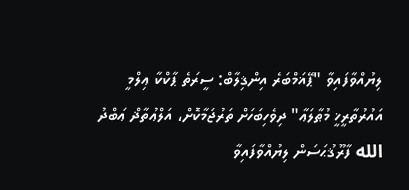ލިޔުއްވާފައިވާ "ޕޭޣަމްބަރެ އިންޤިލާބް: ސީރަތެ ޕާކްކާ ޢިލްމީ އައުރުތާރީޚީ މުޠާލަޢާ" ދިވެހިބަހަށް ތަރުޖަމާކޮށް، އަލްޢުތާޛް ޢަބްދު الله ފާރޫޤުޙަސަން ލިޔުއްވާފައިވާ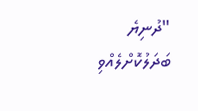"ދުނިޔެ ބަދަލުކޮށްލެއްވި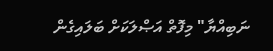ނަބިއްޔާ" މިފޮތް އަޞްލަކަށް ބަލައިގެން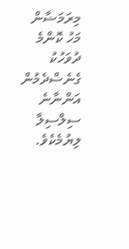މިރަމަޟާން މަހު ކޮންމެ ދުވަހުކު ގެނެސްދެމުން އަންނާނެ ސިލްސިލާ ލިޔުމެކެވެ.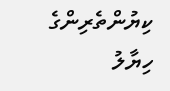ކިޔުންތެރިންގެ ހިޔާލު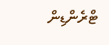ޓްރެންޑިން